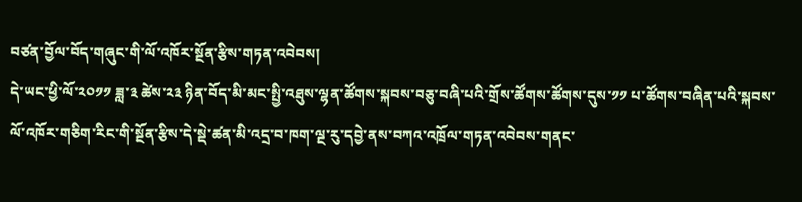བཙན་བྱོལ་བོད་གཞུང་གི་ལོ་འཁོར་སྔོན་རྩིས་གཏན་འབེབས།
དེ་ཡང་ཕྱི་ལོ་༢༠༡༡ ཟླ་༣ ཚེས་༢༣ ཉིན་བོད་མི་མང་སྤྱི་འཐུས་ལྷན་ཚོགས་སྐབས་བཅུ་བཞི་པའི་གྲོས་ཚོགས་ཚོགས་དུས་༡༡ པ་ཚོགས་བཞིན་པའི་སྐབས་ལོ་འཁོར་གཅིག་རིང་གི་སྔོན་རྩིས་དེ་སྡེ་ཚན་མི་འདྲ་བ་ཁག་ལྔ་རུ་དབྱེ་ནས་བཀའ་འཁྲོལ་གཏན་འབེབས་གནང་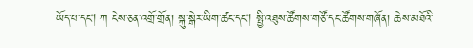ཡོད་པ་དང། ཀ ངེས་ཅན་འགྲོ་གྲོན། སྐུ་སྒེར་ཡིག་ཚང་དང། སྤྱི་འཐུས་ཚོགས་གཙོ་དང་ཚོགས་གཞོན། ཆེས་མཐོའི་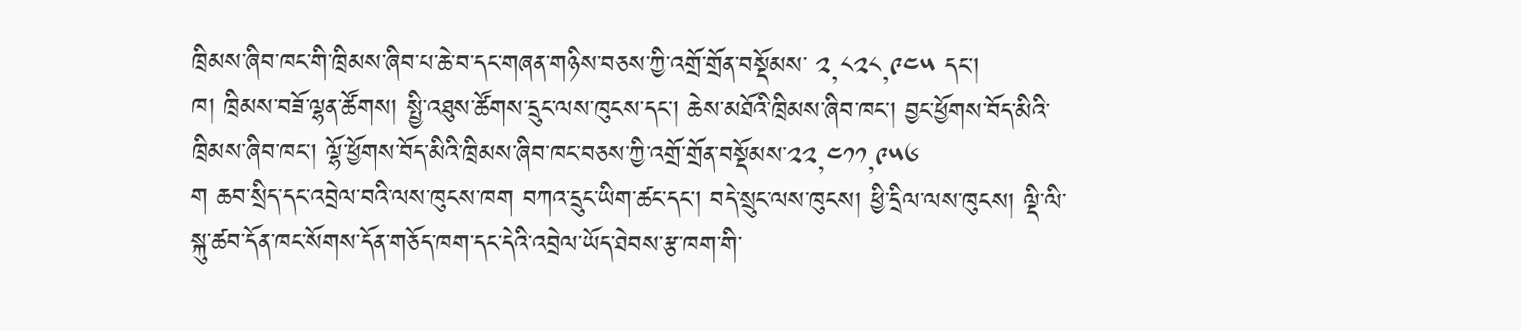ཁྲིམས་ཞིབ་ཁང་གི་ཁྲིམས་ཞིབ་པ་ཆེ་བ་དང་གཞན་གཉིས་བཅས་ཀྱི་འགྲོ་གྲོན་བསྡོམས་ ༢,༨༢༨,༩༤༥ དང།
ཁ། ཁྲིམས་བཟོ་ལྷན་ཚོགས། སྤྱི་འཐུས་ཚོགས་དྲུང་ལས་ཁུངས་དང། ཆེས་མཐོའི་ཁྲིམས་ཞིབ་ཁང། བྱང་ཕྱོགས་བོད་མིའི་ཁྲིམས་ཞིབ་ཁང། ལྷོ་ཕྱོགས་བོད་མིའི་ཁྲིམས་ཞིབ་ཁང་བཅས་ཀྱི་འགྲོ་གྲོན་བསྡོམས་༢༢,༤༡༡,༩༥༦
ག ཆབ་སྲིད་དང་འབྲེལ་བའི་ལས་ཁུངས་ཁག བཀའ་དྲུང་ཡིག་ཚང་དང། བདེ་སྲུང་ལས་ཁུངས། ཕྱི་དྲིལ་ལས་ཁུངས། ལྡི་ལི་སྐུ་ཚབ་དོན་ཁང་སོགས་དོན་གཅོད་ཁག་དང་དེའི་འབྲེལ་ཡོད་ཐེབས་རྩ་ཁག་གི་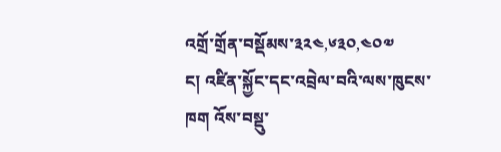འགྲོ་གྲོན་བསྡོམས་༣༢༤,༦༣༠,༤༠༧
ང། འཛིན་སྐྱོང་དང་འབྲེལ་བའི་ལས་ཁུངས་ཁག འོས་བསྡུ་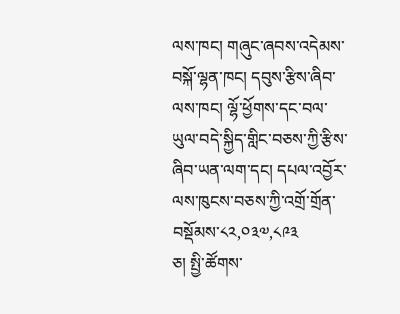ལས་ཁང། གཞུང་ཞབས་འདེམས་བསྐོ་ལྷན་ཁང། དབུས་རྩིས་ཞིབ་ལས་ཁང། ལྷོ་ཕྱོགས་དང་བལ་ཡུལ་བདེ་སྐྱིད་གླིང་བཅས་ཀྱི་རྩིས་ཞིབ་ཡན་ལག་དང། དཔལ་འབྱོར་ལས་ཁུངས་བཅས་ཀྱི་འགྲོ་གྲོན་བསྡོམས་༨༢,༠༣༧,༨༩༣
ཅ། སྤྱི་ཚོགས་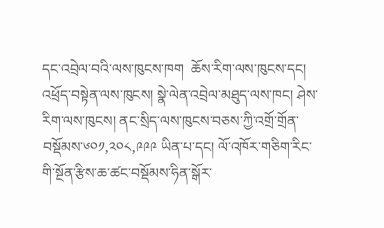དང་འབྲེལ་བའི་ལས་ཁུངས་ཁག  ཆོས་རིག་ལས་ཁུངས་དང། འཕྲོད་བསྟེན་ལས་ཁུངས། སྣེ་ལེན་འབྲེལ་མཐུད་ལས་ཁང། ཤེས་རིག་ལས་ཁུངས། ནང་སྲིད་ལས་ཁུངས་བཅས་ཀྱི་འགྲོ་གྲོན་བསྡོམས་༦༠༡,༢༠༨,༩༩༩ ཡིན་པ་དང། ལོ་འཁོར་གཅིག་རིང་གི་སྔོན་རྩིས་ཆ་ཚང་བསྡོམས་ཧིན་སྒོར་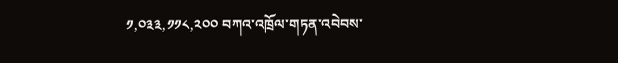༡,༠༣༣,༡༡༨,༢༠༠ བཀའ་འཁྲོལ་གཏན་འབེབས་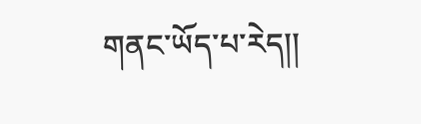གནང་ཡོད་པ་རེད།།